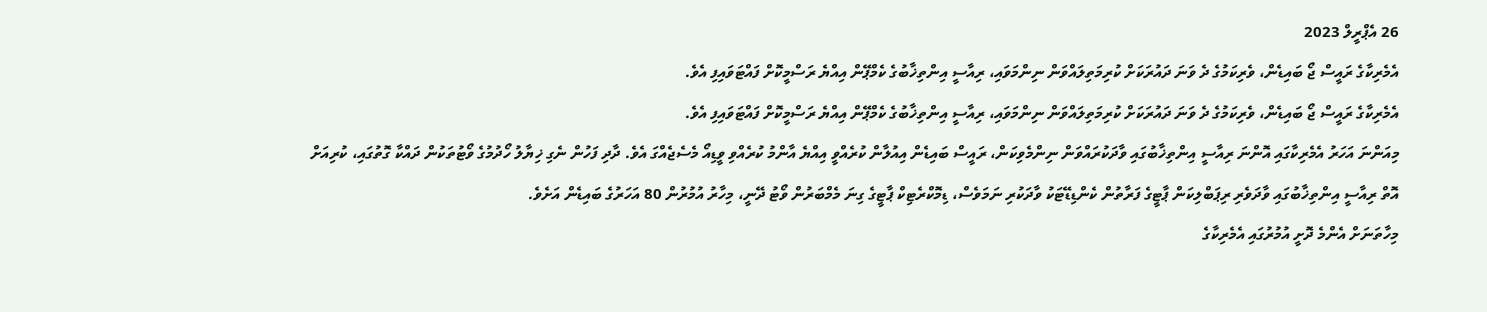26 އެޕްރީލް 2023
އެމެރިކާގެ ރައީސް ޖޯ ބައިޑެން، ވެރިކަމުގެ ދެ ވަނަ ދައުރަކަށް ކުރިމަތިލައްވަން ނިންމަވައި، ރިއާސީ އިންތިޚާބުގެ ކެމްޕޭން އިއްޔެ ރަސްމީކޮށް ފައްޓަވައިފި އެވެ.
އެމެރިކާގެ ރައީސް ޖޯ ބައިޑެން، ވެރިކަމުގެ ދެ ވަނަ ދައުރަކަށް ކުރިމަތިލައްވަން ނިންމަވައި، ރިއާސީ އިންތިޚާބުގެ ކެމްޕޭން އިއްޔެ ރަސްމީކޮށް ފައްޓަވައިފި އެވެ.
މިއަންނަ އަހަރު އެމެރިކާގައި އޮންނަ ރިއާސީ އިންތިޚާބުގައި ވާދަކުރައްވަން ނިންމެވިކަން، ރައީސް ބައިޑެން އިއުލާން ކުރެއްވީ އިއްޔެ އާންމު ކުރެއްވި ވީޑިއޯ މެސެޖެއްގަ އެވެ. ދާދި ފަހުން ނެގި ޚިޔާލު ހޯދުމުގެ ވޯޓުތަކުން ދައްކާ ގޮތުގައި، ކުރިއަށް އޮތް ރިއާސީ އިންތިޚާބުގައި ވާދަވެރި ރިޕަބްލިކަން ޕާޓީގެ ފަރާތުން ކެންޑިޑޭޓަކު ވާދަކުރި ނަމަވެސް، ޑިމޮކްރެޓިކް ޕާޓީގެ ގިނަ މެމްބަރުން ވޯޓު ދޭނީ، މިހާރު އުމުރުން 80 އަހަރުގެ ބައިޑެން އަށެވެ.
މިހާތަނަށް އެންމެ ދޮށީ އުމުރުގައި އެމެރިކާގެ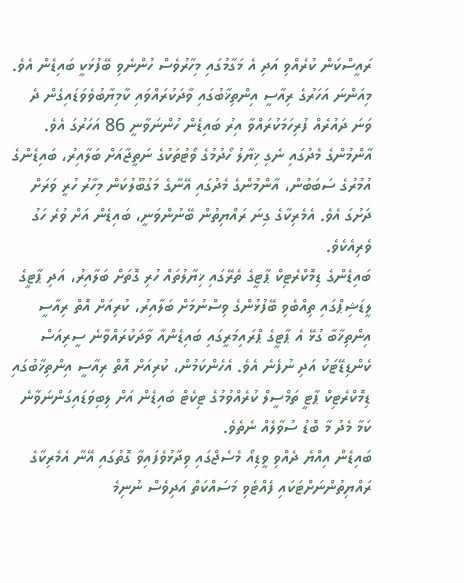ރައީސްކަން ކުރެއްވި އަދި އެ މަގާމުގައި މިހާރުވެސް ހުންނެވި ބޭފުޅަކީ ބައިޑެން އެވެ. މިއަންނަ އަހަރުގެ ރިއާސީ އިންތިޚާބުގައި ވާދަކުރައްވައި ކާމިޔާބުވެވަޑައިގެން ދެ ވަނަ ދައުރެއް ފުރިހަމަކުރައްވާ އިރު ބައިޑެން ހުންނަވާނީ 86 އަހަރުގަ އެވެ.
އާންމުންގެ މެދުގައި ނެގި ޚިޔާލު ހޯދުމުގެ ވޯޓުތަކުގެ ނަތީޖާއަށް ބަލާއިރު، ބައިޑެންގެ އުމުރުގެ ސަބަބުން، އާންމުންގެ މެދުގައި އޭނާގެ މަގުބޫލުކަން މިހާރު ހުރީ ވަރަށް ދަށުގަ އެވެ. އެމެރިކާގެ ގިނަ ރައްޔިތުން ބޭނުންވަނީ، ބައިޑެން އަށް ވުރެ ހަގު ވެރިއެކެވެ.
ބައިޑެންގެ ޑިމޮކްރެޓިކް ޕާޓީގެ ތެރޭގައި ޚިޔާލުތައް ހުރި ގޮތަށް ބަލާއިރު، އަދި ޕާޓީގެ ލީޑަޝިޕްގައި ތިއްބެވި ބޭފުޅުންގެ ވިސްނުމަށް ބަލާއިރު، ކުރިއަށް އޮތް ރިއާސީ އިންތިޚާބާ ގުޅޭ އެ ޕާޓީގެ ޕްރައިމަރީގައި ބައިޑެންއާ ވާދަކުރައްވާނެ ސީރިއަސް ކެންޑިޑޭޓަކު އަދި ނުފެނެ އެވެ. އެހެންކަމުން، ކުރިއަށް އޮތް ރިއާސީ އިންތިޚާބުގައި ޑިމޮކްރެޓިކް ޕާޓީ ތަމްސީލް ކުރެއްވުމުގެ ޓިކެޓް ބައިޑެން އަށް ލިބިވަޑައިގަންނަވާނެ ކަމާ މެދު މާ ބޮޑު ސުވާލެއް ނެތެވެ.
ބައިޑެން އިއްޔެ ދެއްވި ވީޑިއޯ މެސެޖްގައި ވިދާޅުވެފައިވާ ގޮތުގައި އޭނާ އެމެރިކާގެ ރައްޔިތުންނަށްޓަކައި ފެއްޓެވި މަސައްކަތް އަދިވެސް ނުނިމެ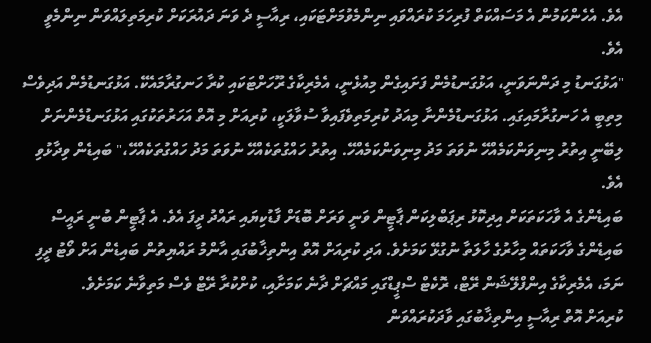އެވެ. އެހެންކަމުން އެ މަސައްކަތް ފުރިހަމަ ކުރައްވައި ނިންމެވުމަށްޓަކައި، ރިއާސީ ދެ ވަނަ ދައުރަކަށް ކުރިމަތިލައްވަން ނިންމެވީ އެވެ.
"އަޅުގަނޑު މި ދަންނަވަނީ، އަޅުގަނޑުމެން ފަށައިގެން މިއުޅެނީ، އެމެރިކާގެ ރޫހަށްޓަކައި ކުރާ ހަނގުރާމައެކޭ. އަޅުގަނޑުމެން އަދިވެސް މިތިބީ އެ ހަނގުރާމައިގައި. އަޅުގަނޑުމެންނާ މިއަދު ކުރިމަތިވެފައިވާ ސުވާލަކީ، ކުރިއަށް މި އޮތް އަހަރުތަކުގައި އަޅުގަނޑުމެންނަށް ލިބޭނީ އިތުރު މިނިވަންކަމެއްހޭ ނުވަތަ މަދު މިނިވަންކަމެއްހޭ. އިތުރު ހައްގުތަކެއްހޭ ނުވަތަ މަދު ހައްގުތަކެއްހޭ،" ބައިޑެން ވިދާޅުވި އެވެ.
ބައިޑެންގެ އެ ވާހަކަތަކަށް އިދިކޮޅު ރިޕަބްލިކަން ޕާޓީން ވަނީ ވަރަށް ބޮޑަށް ފާޑުކިޔައި ރައްދު ދީފަ އެވެ. އެ ޕާޓީން ބުނީ ރައީސް ބައިޑެންގެ ވާހަކަތައް މިހާރުގެ ހާލަތާ ނުގުޅޭ ކަމަށެވެ. އަދި ކުރިއަށް އޮތް އިންތިޚާބުގައި އާންމު ރައްޔިތުން ބައިޑެން އަށް ވޯޓު ދީފި ނަމަ، އެމެރިކާގެ އިންފްލޭޝަން ރޭޓް، ރޮކެޓް ސްޕީޑްގައި މައްޗަށް ދާނެ ކަމަށާއި، ކުށްކުރާ ރޭޓް ވެސް މަތިވާނެ ކަމަށެވެ.
ކުރިއަށް އޮތް ރިއާސީ އިންތިޚާބުގައި ވާދަކުރައްވަން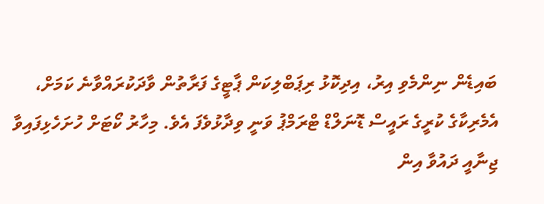ބައިޑެން ނިންމެވި އިރު، އިދިކޮޅު ރިޕަބްލިކަން ޕާޓީގެ ފަރާތުން ވާދަކުރައްވާނެ ކަމަށް، އެމެރިކާގެ ކުރީގެ ރައީސް ޑޮނަލްޑް ޓްރަމްޕު ވަނީ ވިދާޅުވެފަ އެވެ. މިހާރު ކޯޓަށް ހުށަހެޅިފައިވާ ޖިނާއީ ދައުވާ އިން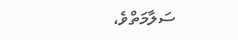ސަލާމަތްވެ،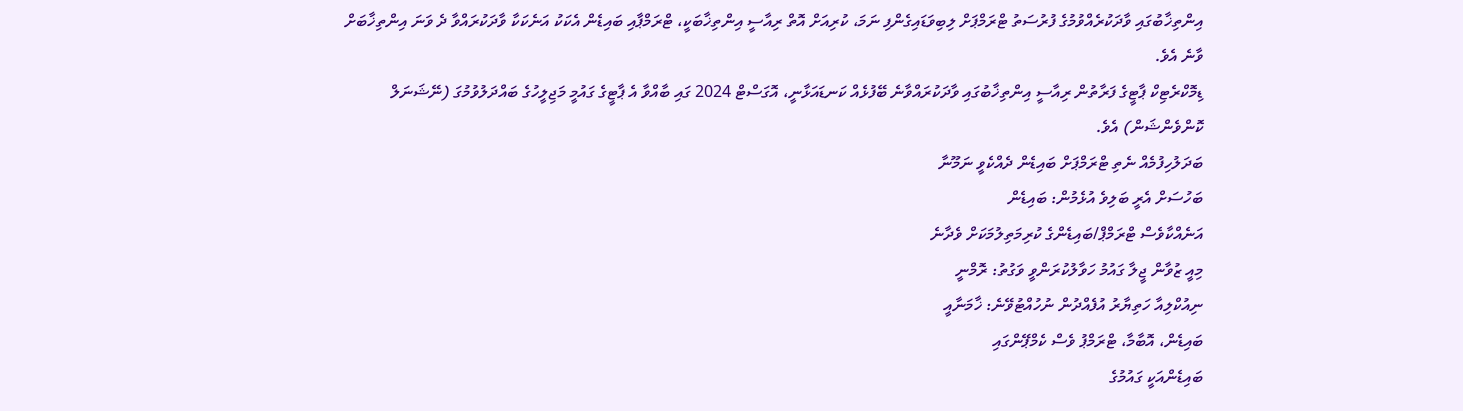އިންތިޚާބުގައި ވާދަކުރެއްވުމުގެ ފުރުސަތު ޓްރަމްޕަށް ލިބިވަޑައިގެންފި ނަމަ، ކުރިއަށް އޮތް ރިއާސީ އިންތިޚާބަކީ، ޓްރަމްޕާއި ބައިޑެން އެކަކު އަނެކަކާ ވާދަކުރައްވާ ދެ ވަނަ އިންތިޚާބަށް ވާނެ އެވެ.
ޑިމޮކްރެޓިކް ޕާޓީގެ ފަރާތުން ރިއާސީ އިންތިޚާބުގައި ވާދަކުރައްވާނެ ބޭފުޅެއް ކަނޑައަޅާނީ، އޮގަސްޓް 2024 ގައި ބާއްވާ އެ ޕާޓީގެ ގައުމީ މަޖިލީހުގެ ބައްދަލުވުމުގަ (ނޭޝަނަލް ކޮންވެންޝަން) އެވެ.
ބަދަލުހިފުމެއް ނެތި ޓްރަމްޕަށް ބައިޑެން ދެއްކެވީ ނަމޫނާ
ބަހުސަށް އެރީ ބަލިވެ އުޅެމުން: ބައިޑެން
އަނެއްކާވެސް ޓްރަމްޕް/ބައިޑެންގެ ކުރިމަތިލުމަކަށް ވެދާނެ
މިއީ ޒުވާން ޖީލާ ގައުމު ހަވާލުކުރަންވީ ވަގުތު: ރޮމްނީ
ނިއުކްލިއާ ހަތިޔާރު އުފެއްދުން ނުހުއްޓުވޭނެ: ޚާމަނާއީ
ބައިޑެން، އޮބާމާ، ޓްރަމްޕު ވެސް ކެމްޕޭންގައި
ބައިޑެންއަކީ ގައުމުގެ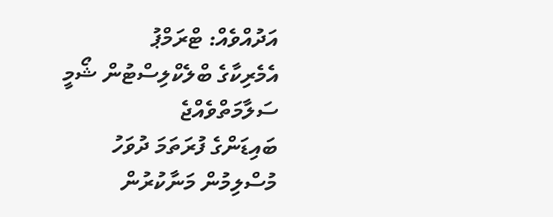އަދުއްވެއް: ޓްރަމްޕު
އެމެރިކާގެ ބްލެކްލިސްޓުން ޝޯމީ ސަލާމަތްވެއްޖެ
ބައިޑަންގެ ފުރަތަމަ ދުވަހު މުސްލިމުން މަނާކުރުން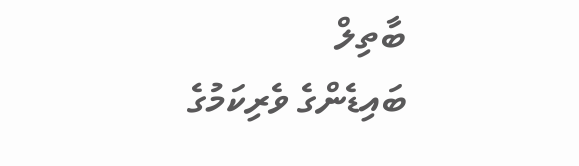ބާތިލް
ބައިޑެންގެ ވެރިކަމުގެ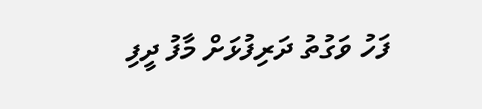ފަހު ވަގުތު ދަރިފުޅަށް މާފު ދީފި